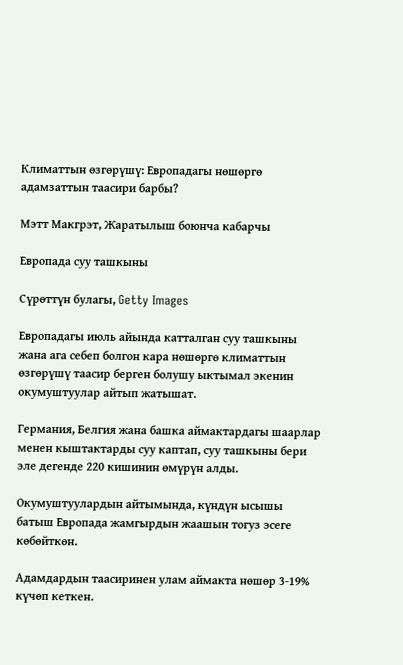Климаттын өзгөрүшү: Европадагы нөшөргө адамзаттын таасири барбы?

Мэтт Макгрэт, Жаратылыш боюнча кабарчы

Европада суу ташкыны

Сүрөттүн булагы, Getty Images

Европадагы июль айында катталган суу ташкыны жана ага себеп болгон кара нөшөргө климаттын өзгөрүшү таасир берген болушу ыктымал экенин окумуштуулар айтып жатышат.

Германия, Белгия жана башка аймактардагы шаарлар менен кыштактарды суу каптап, суу ташкыны бери эле дегенде 220 кишинин өмүрүн алды.

Окумуштуулардын айтымында, күндүн ысышы батыш Европада жамгырдын жаашын тогуз эсеге көбөйткөн.

Адамдардын таасиринен улам аймакта нөшөр 3-19% күчөп кеткен.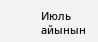Июль айынын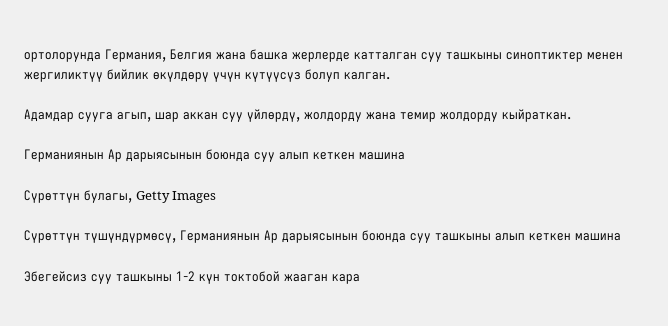ортолорунда Германия, Белгия жана башка жерлерде катталган суу ташкыны синоптиктер менен жергиликтүү бийлик өкүлдөрү үчүн күтүүсүз болуп калган.

Адамдар сууга агып, шар аккан суу үйлөрдү, жолдорду жана темир жолдорду кыйраткан.

Германиянын Ар дарыясынын боюнда суу алып кеткен машина

Сүрөттүн булагы, Getty Images

Сүрөттүн түшүндүрмөсү, Германиянын Ар дарыясынын боюнда суу ташкыны алып кеткен машина

Эбегейсиз суу ташкыны 1-2 күн токтобой жааган кара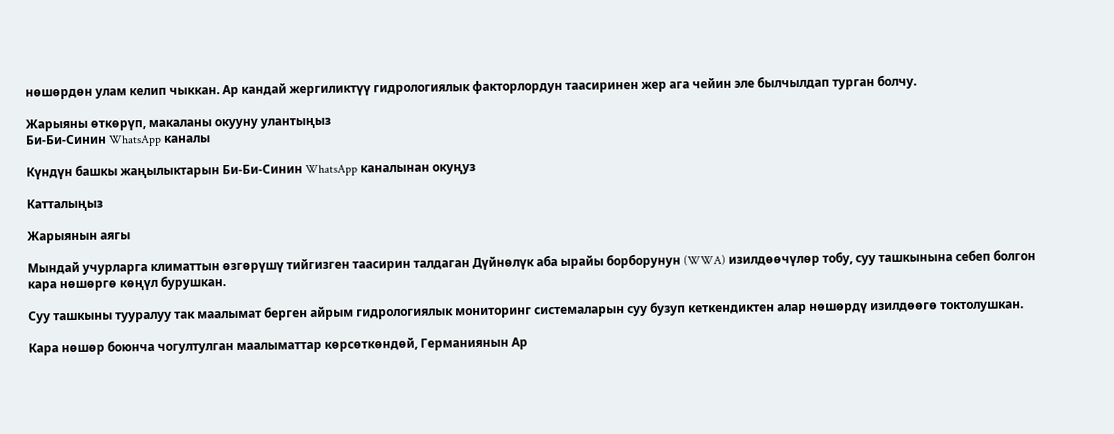нөшөрдөн улам келип чыккан. Ар кандай жергиликтүү гидрологиялык факторлордун таасиринен жер ага чейин эле былчылдап турган болчу.

Жарыяны өткөрүп, макаланы окууну улантыңыз
Би-Би-Синин WhatsApp каналы

Күндүн башкы жаңылыктарын Би-Би-Синин WhatsApp каналынан окуңуз

Катталыңыз

Жарыянын аягы

Мындай учурларга климаттын өзгөрүшү тийгизген таасирин талдаган Дүйнөлүк аба ырайы борборунун (WWA) изилдөөчүлөр тобу, суу ташкынына себеп болгон кара нөшөргө көңүл бурушкан.

Суу ташкыны тууралуу так маалымат берген айрым гидрологиялык мониторинг системаларын суу бузуп кеткендиктен алар нөшөрдү изилдөөгө токтолушкан.

Кара нөшөр боюнча чогултулган маалыматтар көрсөткөндөй, Германиянын Ар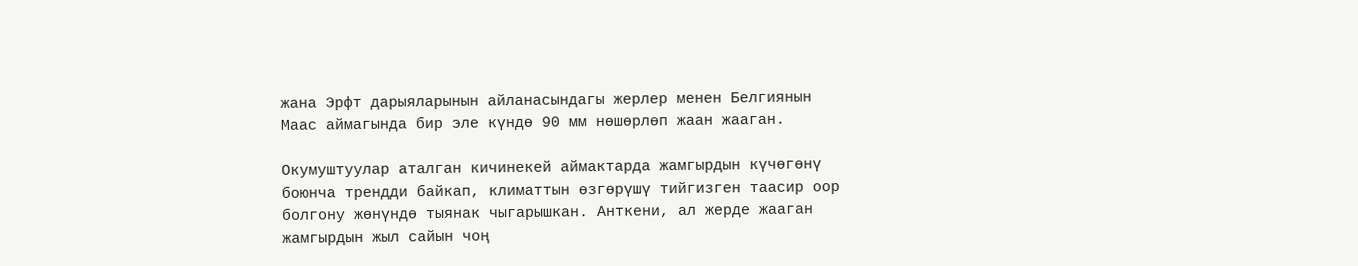жана Эрфт дарыяларынын айланасындагы жерлер менен Белгиянын Маас аймагында бир эле күндө 90 мм нөшөрлөп жаан жааган.

Окумуштуулар аталган кичинекей аймактарда жамгырдын күчөгөнү боюнча трендди байкап, климаттын өзгөрүшү тийгизген таасир оор болгону жөнүндө тыянак чыгарышкан. Анткени, ал жерде жааган жамгырдын жыл сайын чоң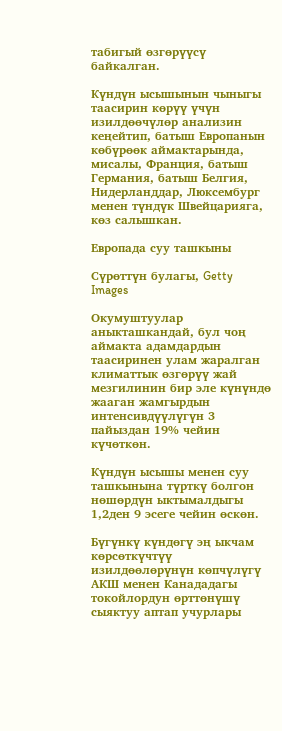табигый өзгөрүүсү байкалган.

Күндүн ысышынын чыныгы таасирин көрүү үчүн изилдөөчүлөр анализин кеңейтип, батыш Европанын көбүрөөк аймактарында, мисалы, Франция, батыш Германия, батыш Белгия, Нидерланддар, Люксембург менен түндүк Швейцарияга, көз салышкан.

Европада суу ташкыны

Сүрөттүн булагы, Getty Images

Окумуштуулар аныкташкандай, бул чоң аймакта адамдардын таасиринен улам жаралган климаттык өзгөрүү жай мезгилинин бир эле күнүндө жааган жамгырдын интенсивдүүлүгүн 3 пайыздан 19% чейин күчөткөн.

Күндүн ысышы менен суу ташкынына түрткү болгон нөшөрдүн ыктымалдыгы 1,2ден 9 эсеге чейин өскөн.

Бүгүнкү күндөгү эң ыкчам көрсөткүчтүү изилдөөлөрүнүн көпчүлүгү АКШ менен Канададагы токойлордун өрттөнүшү сыяктуу аптап учурлары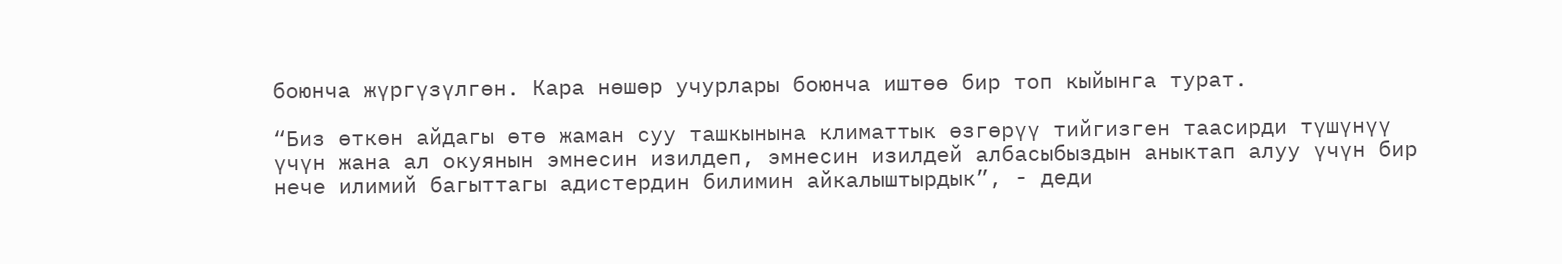боюнча жүргүзүлгөн. Кара нөшөр учурлары боюнча иштөө бир топ кыйынга турат.

“Биз өткөн айдагы өтө жаман суу ташкынына климаттык өзгөрүү тийгизген таасирди түшүнүү үчүн жана ал окуянын эмнесин изилдеп, эмнесин изилдей албасыбыздын аныктап алуу үчүн бир нече илимий багыттагы адистердин билимин айкалыштырдык”, - деди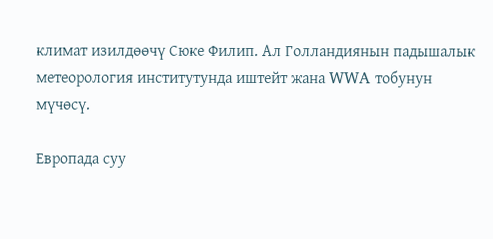климат изилдөөчү Сюке Филип. Ал Голландиянын падышалык метеорология институтунда иштейт жана WWA тобунун мүчөсү.

Европада суу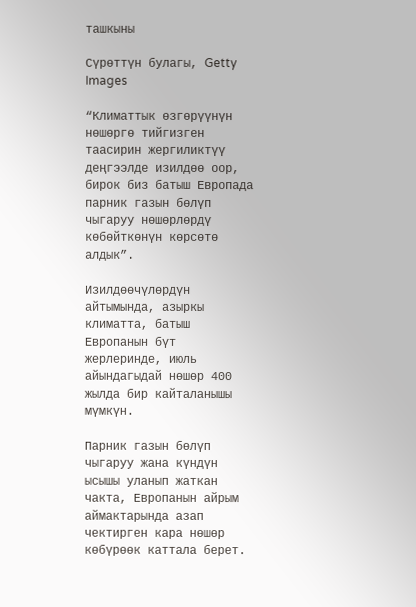ташкыны

Сүрөттүн булагы, Getty Images

“Климаттык өзгөрүүнүн нөшөргө тийгизген таасирин жергиликтүү деңгээлде изилдөө оор, бирок биз батыш Европада парник газын бөлүп чыгаруу нөшөрлөрдү көбөйткөнүн көрсөтө алдык”.

Изилдөөчүлөрдүн айтымында, азыркы климатта, батыш Европанын бүт жерлеринде, июль айындагыдай нөшөр 400 жылда бир кайталанышы мүмкүн.

Парник газын бөлүп чыгаруу жана күндүн ысышы уланып жаткан чакта, Европанын айрым аймактарында азап чектирген кара нөшөр көбүрөөк каттала берет.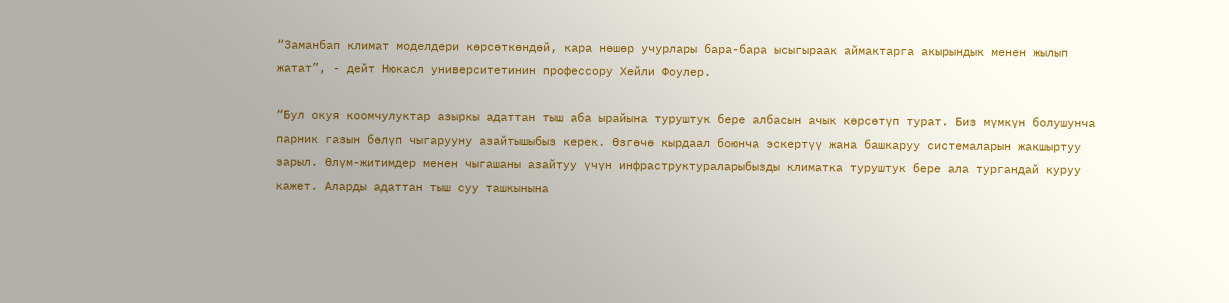“Заманбап климат моделдери көрсөткөндөй, кара нөшөр учурлары бара-бара ысыгыраак аймактарга акырындык менен жылып жатат”, - дейт Нюкасл университетинин профессору Хейли Фоулер.

“Бул окуя коомчулуктар азыркы адаттан тыш аба ырайына туруштук бере албасын ачык көрсөтүп турат. Биз мүмкүн болушунча парник газын бөлүп чыгарууну азайтышыбыз керек. Өзгөчө кырдаал боюнча эскертүү жана башкаруу системаларын жакшыртуу зарыл. Өлүм-житимдер менен чыгашаны азайтуу үчүн инфраструктураларыбызды климатка туруштук бере ала тургандай куруу кажет. Аларды адаттан тыш суу ташкынына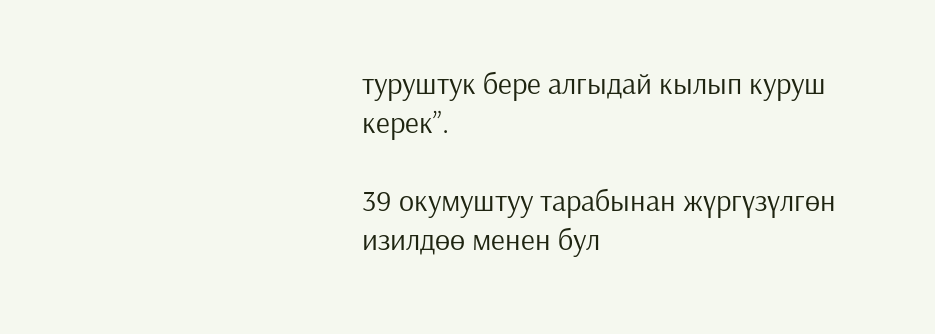туруштук бере алгыдай кылып куруш керек”.

39 окумуштуу тарабынан жүргүзүлгөн изилдөө менен бул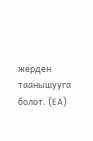жерден таанышууга болот. (EA)